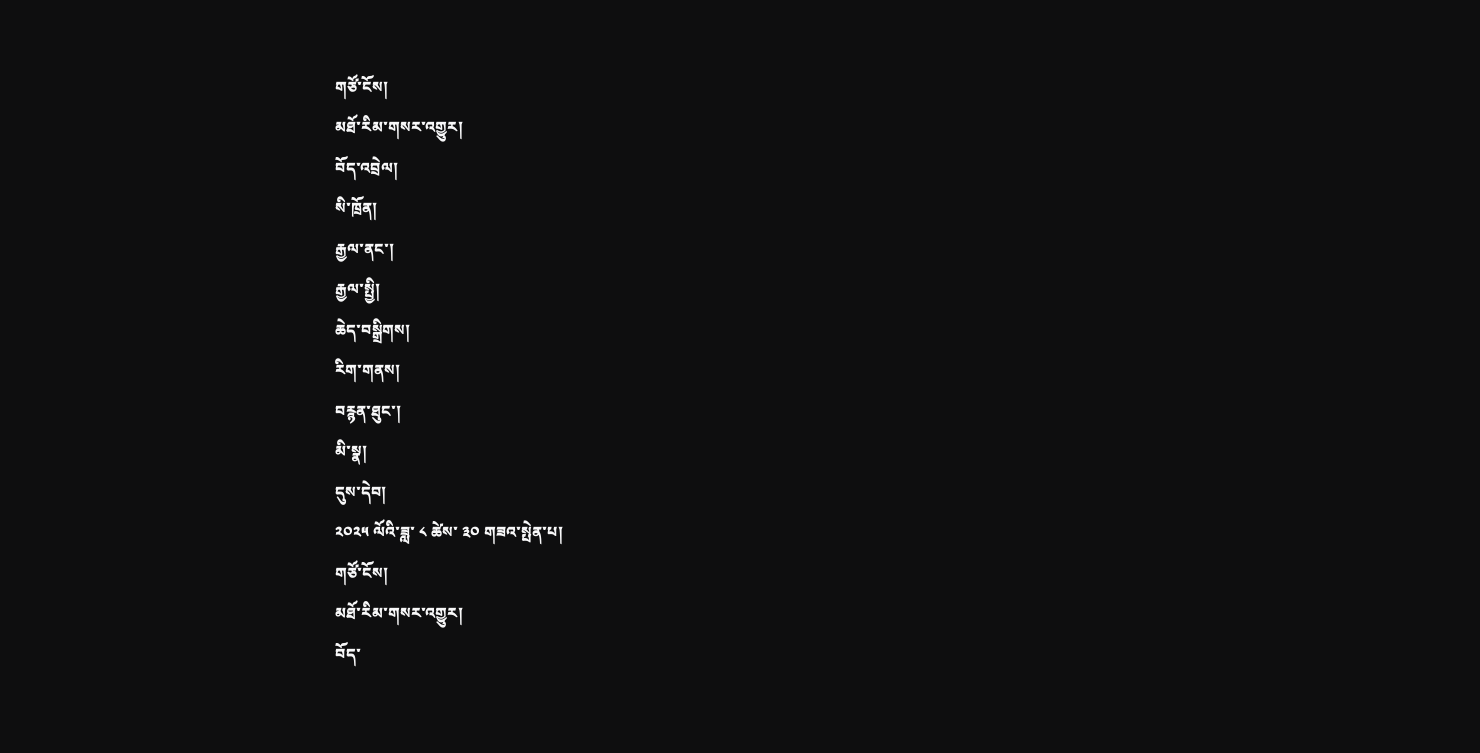གཙོ་ངོས།
མཐོ་རིམ་གསར་འགྱུར།
བོད་འབྲེལ།
སི་ཁྲོན།
རྒྱལ་ནང་།
རྒྱལ་སྤྱི།
ཆེད་བསྒྲིགས།
རིག་གནས།
བརྙན་ཐུང་།
མི་སྣ།
དུས་དེབ།
༢༠༢༥ ལོའི་ཟླ་ ༨ ཚེས་ ༣༠ གཟའ་སྤེན་པ།
གཙོ་ངོས།
མཐོ་རིམ་གསར་འགྱུར།
བོད་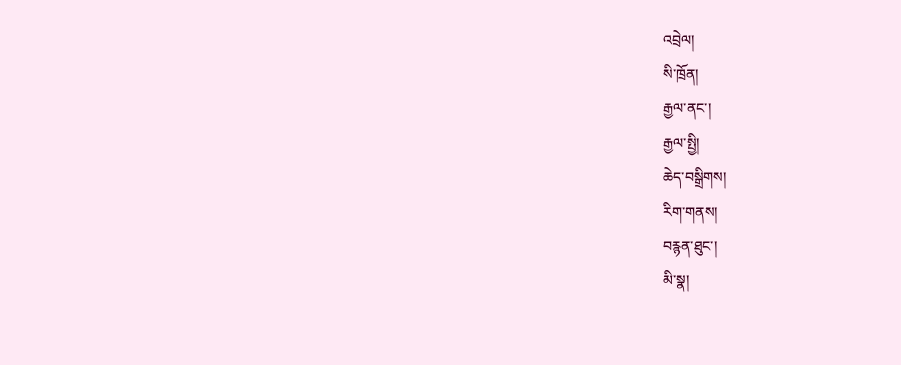འབྲེལ།
སི་ཁྲོན།
རྒྱལ་ནང་།
རྒྱལ་སྤྱི།
ཆེད་བསྒྲིགས།
རིག་གནས།
བརྙན་ཐུང་།
མི་སྣ།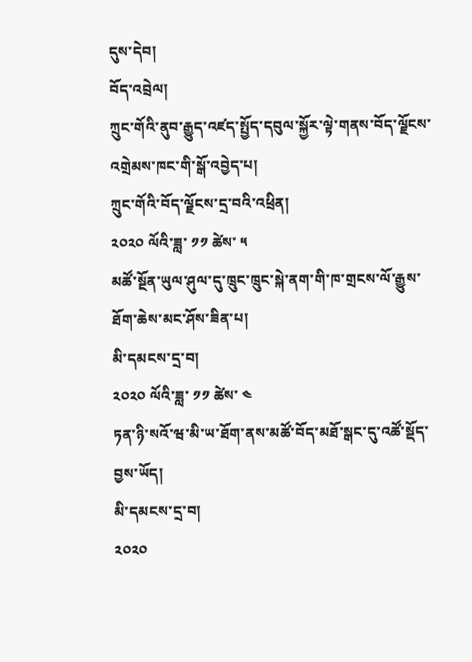དུས་དེབ།
བོད་འབྲེལ།
ཀྲུང་གོའི་ནུབ་རྒྱུད་འཛད་སྤྱོད་དབུལ་སྐྱོར་ལྟེ་གནས་བོད་ལྗོངས་འགྲེམས་ཁང་གི་སྒོ་འབྱེད་པ།
ཀྲུང་གོའི་བོད་ལྗོངས་དྲ་བའི་འཕྲིན།
༢༠༢༠ ལོའི་ཟླ་ ༡༡ ཚེས་ ༥
མཚོ་སྔོན་ཡུལ་ཤུལ་དུ་ཁྲུང་ཁྲུང་སྐེ་ནག་གི་ཁ་གྲངས་ལོ་རྒྱུས་ཐོག་ཆེས་མང་ཤོས་ཟིན་པ།
མི་དམངས་དྲ་བ།
༢༠༢༠ ལོའི་ཟླ་ ༡༡ ཚེས་ ༤
ཏན་ཉི་སའོ་ཝ་མི་ཡ་ཐོག་ནས་མཚོ་བོད་མཐོ་སྒང་དུ་འཚོ་སྡོད་བྱས་ཡོད།
མི་དམངས་དྲ་བ།
༢༠༢༠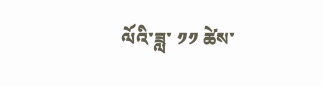ལོའི་ཟླ་ ༡༡ ཚེས་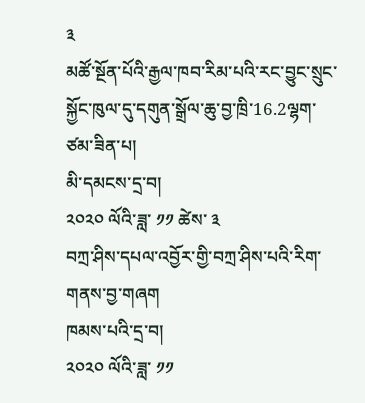༣
མཚོ་སྔོན་པོའི་རྒྱལ་ཁབ་རིམ་པའི་རང་བྱུང་སྲུང་སྐྱོང་ཁུལ་དུ་དགུན་སྒྲོལ་ཆུ་བྱ་ཁྲི་16.2ལྷག་ཙམ་ཟིན་པ།
མི་དམངས་དྲ་བ།
༢༠༢༠ ལོའི་ཟླ་ ༡༡ ཚེས་ ༣
བཀྲ་ཤིས་དཔལ་འབྱོར་གྱི་བཀྲ་ཤིས་པའི་རིག་གནས་བྱ་གཞག
ཁམས་པའི་དྲ་བ།
༢༠༢༠ ལོའི་ཟླ་ ༡༡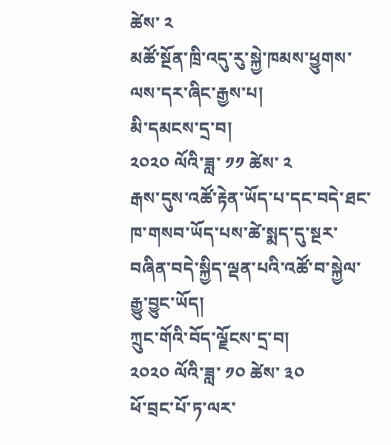ཚེས་ ༢
མཚོ་སྔོན་ཁྲི་འདུ་རུ་སྐྱེ་ཁམས་ཕྱུགས་ལས་དར་ཞིང་རྒྱས་པ།
མི་དམངས་དྲ་བ།
༢༠༢༠ ལོའི་ཟླ་ ༡༡ ཚེས་ ༢
རྒས་དུས་འཚོ་རྟེན་ཡོད་པ་དང་བདེ་ཐང་ཁ་གསབ་ཡོད་པས་ཚེ་སྨད་དུ་སྔར་བཞིན་བདེ་སྐྱིད་ལྡན་པའི་འཚོ་བ་སྐྱེལ་རྒྱུ་བྱུང་ཡོད།
ཀྲུང་གོའི་བོད་ལྗོངས་དྲ་བ།
༢༠༢༠ ལོའི་ཟླ་ ༡༠ ཚེས་ ༣༠
ཕོ་བྲང་པོ་ཏ་ལར་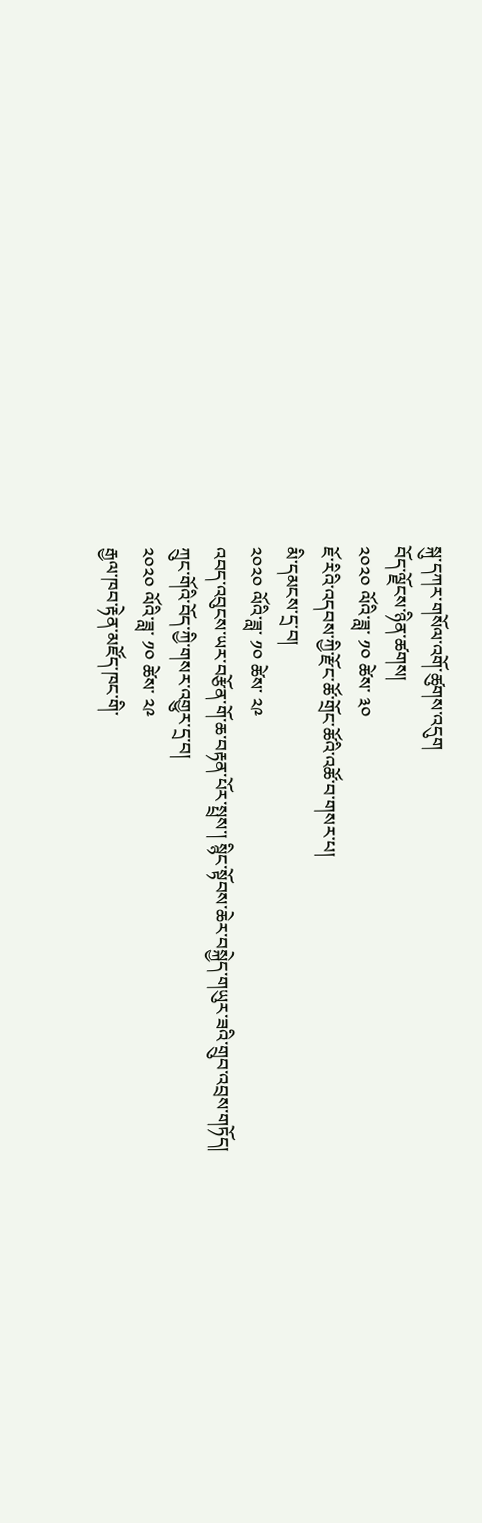སྐུ་དཀར་གསོལ་འགོ་ཚུགས་འདུག
བོད་ལྗོངས་ཉིན་ཚགས།
༢༠༢༠ ལོའི་ཟླ་ ༡༠ ཚེས་ ༣༠
ཇོ་རིའི་འདབས་ཀྱི་རྫོང་ཚོ་གྲོང་ཚོའི་འཚོ་བ་གསར་པ།
མི་དམངས་དྲ་བ།
༢༠༢༠ ལོའི་ཟླ་ ༡༠ ཚེས་ ༢༩
འབད་འབུངས་ཡར་བརྩོན་གོ་ཆ་བརྟན་པོར་སྤྲས་། སྙིང་སྟོབས་ཆེར་བསྐྱེད་གཡུར་ཟའི་གྲུབ་འབྲས་གཏོད།
ཀྲུང་གོའི་བོད་ཀྱི་གསར་འགྱུར་དྲ་བ།
༢༠༢༠ ལོའི་ཟླ་ ༡༠ ཚེས་ ༢༩
རྒྱལ་ཁབ་རྟེན་མཛོད་ཁང་གི་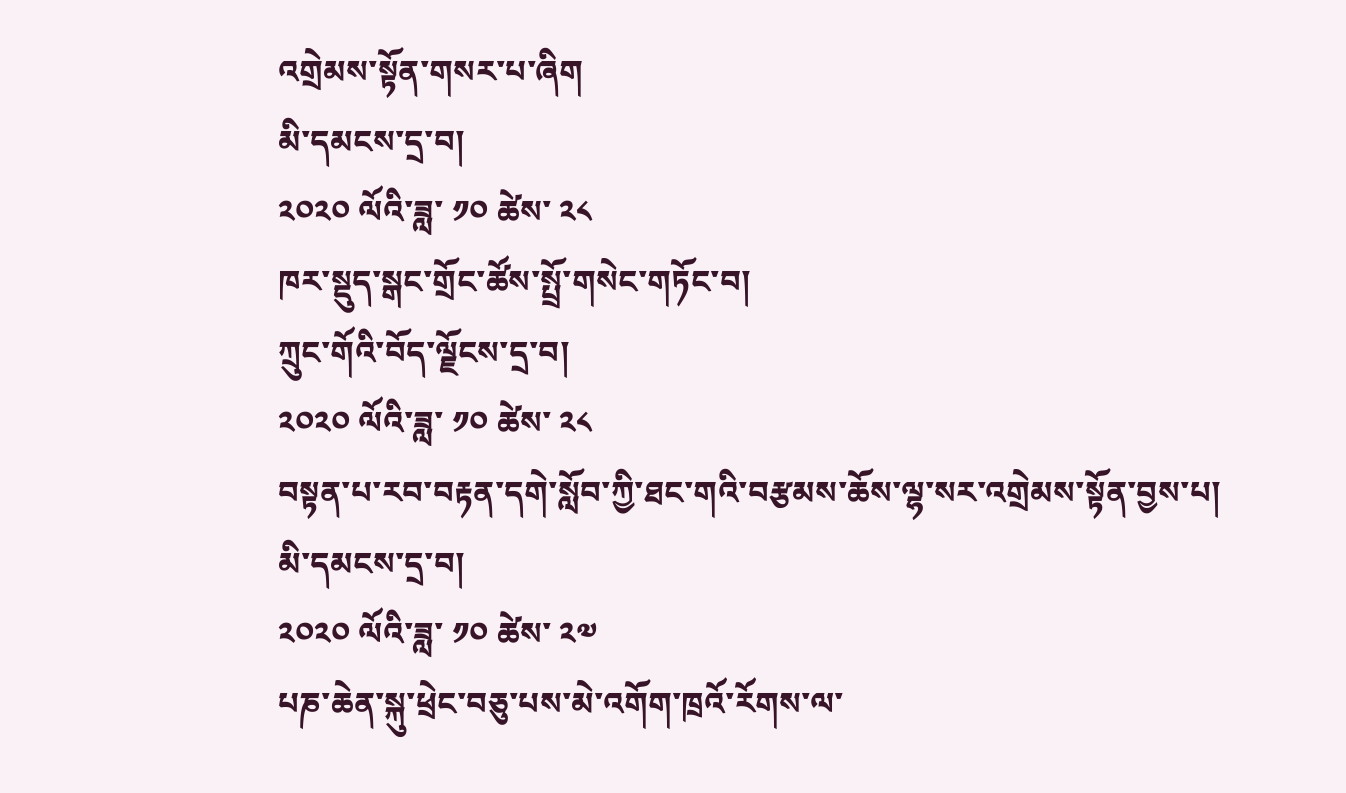འགྲེམས་སྟོན་གསར་པ་ཞིག
མི་དམངས་དྲ་བ།
༢༠༢༠ ལོའི་ཟླ་ ༡༠ ཚེས་ ༢༨
ཁར་སྡུད་སྒང་གྲོང་ཚོས་སྤྲོ་གསེང་གཏོང་བ།
ཀྲུང་གོའི་བོད་ལྗོངས་དྲ་བ།
༢༠༢༠ ལོའི་ཟླ་ ༡༠ ཚེས་ ༢༨
བསྟན་པ་རབ་བརྟན་དགེ་སློབ་ཀྱི་ཐང་གའི་བརྩམས་ཆོས་ལྷ་སར་འགྲེམས་སྟོན་བྱས་པ།
མི་དམངས་དྲ་བ།
༢༠༢༠ ལོའི་ཟླ་ ༡༠ ཚེས་ ༢༧
པཎ་ཆེན་སྐུ་ཕྲེང་བཅུ་པས་མེ་འགོག་ཁྲའོ་རོགས་ལ་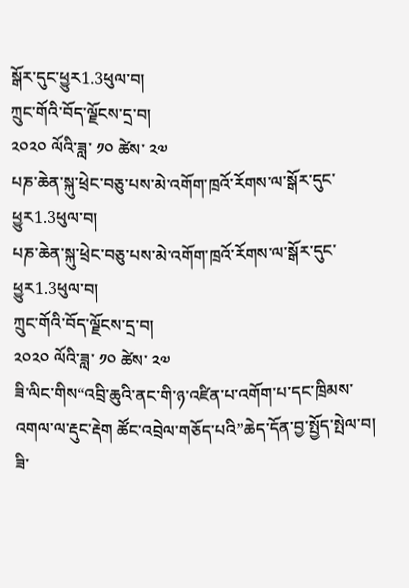སྒོར་དུང་ཕྱུར1.3ཕུལ་བ།
ཀྲུང་གོའི་བོད་ལྗོངས་དྲ་བ།
༢༠༢༠ ལོའི་ཟླ་ ༡༠ ཚེས་ ༢༧
པཎ་ཆེན་སྐུ་ཕྲེང་བཅུ་པས་མེ་འགོག་ཁྲའོ་རོགས་ལ་སྒོར་དུང་ཕྱུར1.3ཕུལ་བ།
པཎ་ཆེན་སྐུ་ཕྲེང་བཅུ་པས་མེ་འགོག་ཁྲའོ་རོགས་ལ་སྒོར་དུང་ཕྱུར1.3ཕུལ་བ།
ཀྲུང་གོའི་བོད་ལྗོངས་དྲ་བ།
༢༠༢༠ ལོའི་ཟླ་ ༡༠ ཚེས་ ༢༧
ཟི་ལིང་གིས“འབྲི་ཆུའི་ནང་གི་ཉ་འཛིན་པ་འགོག་པ་དང་ཁྲིམས་འགལ་ལ་རྡུང་རྡེག ཚོང་འབྲེལ་གཅོད་པའི”ཆེད་དོན་བྱ་སྤྱོད་སྤེལ་བ།
ཟི་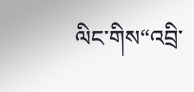ལིང་གིས“འབྲི་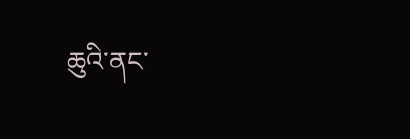ཆུའི་ནང་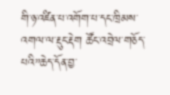གི་ཉ་འཛིན་པ་འགོག་པ་དང་ཁྲིམས་འགལ་ལ་རྡུང་རྡེག ཚོང་འབྲེལ་གཅོད་པའི”ཆེད་དོན་བྱ་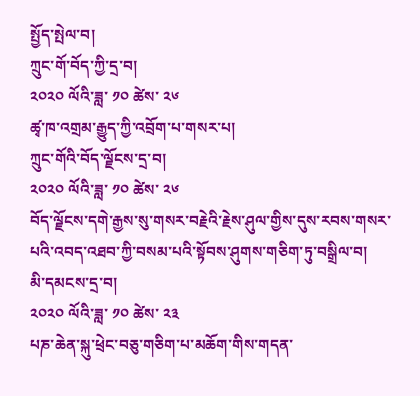སྤྱོད་སྤེལ་བ།
ཀྲུང་གོ་བོད་ཀྱི་དྲ་བ།
༢༠༢༠ ལོའི་ཟླ་ ༡༠ ཚེས་ ༢༦
ཚྭ་ཁ་འགྲམ་རྒྱུད་ཀྱི་འབྲོག་པ་གསར་པ།
ཀྲུང་གོའི་བོད་ལྗོངས་དྲ་བ།
༢༠༢༠ ལོའི་ཟླ་ ༡༠ ཚེས་ ༢༦
བོད་ལྗོངས་དགེ་རྒྱས་སུ་གསར་བརྗེའི་རྗེས་ཤུལ་གྱིས་དུས་རབས་གསར་པའི་འབད་འཐབ་ཀྱི་བསམ་པའི་སྟོབས་ཤུགས་གཅིག་ཏུ་བསྒྲིལ་བ།
མི་དམངས་དྲ་བ།
༢༠༢༠ ལོའི་ཟླ་ ༡༠ ཚེས་ ༢༣
པཎ་ཆེན་སྐུ་ཕྲེང་བཅུ་གཅིག་པ་མཆོག་གིས་གདན་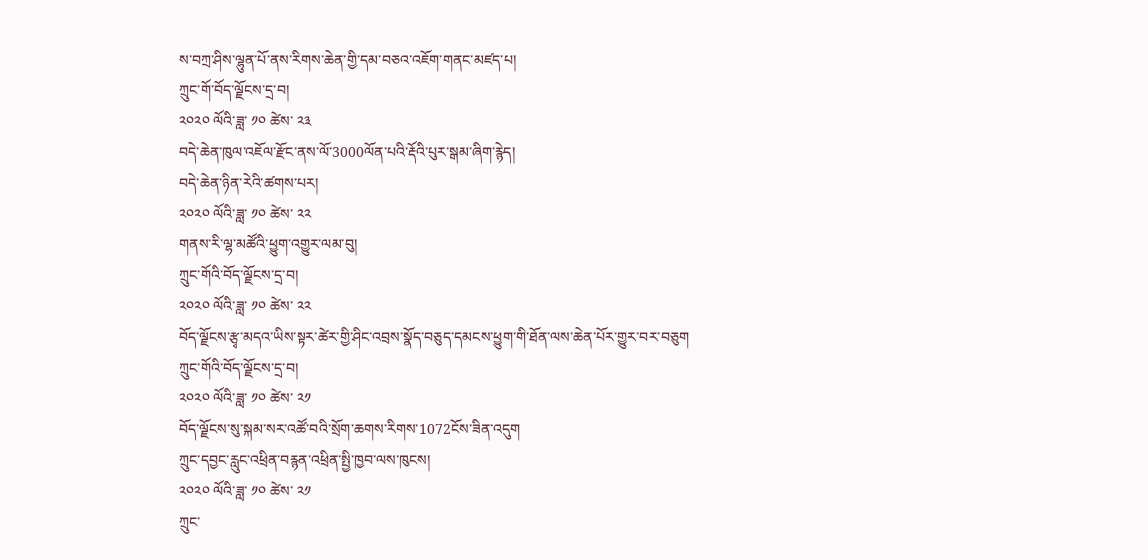ས་བཀྲ་ཤིས་ལྷུན་པོ་ནས་རིགས་ཆེན་གྱི་དམ་བཅའ་འཇོག་གནང་མཛད་པ།
ཀྲུང་གོ་བོད་ལྗོངས་དྲ་བ།
༢༠༢༠ ལོའི་ཟླ་ ༡༠ ཚེས་ ༢༣
བདེ་ཆེན་ཁུལ་འཇོལ་རྫོང་ནས་ལོ་3000ལོན་པའི་རྡོའི་པུར་སྒམ་ཞིག་རྙེད།
བདེ་ཆེན་ཉིན་རེའི་ཚགས་པར།
༢༠༢༠ ལོའི་ཟླ་ ༡༠ ཚེས་ ༢༢
གནས་རི་ལྷ་མཚོའི་ཕྱུག་འགྱུར་ལམ་བུ།
ཀྲུང་གོའི་བོད་ལྗོངས་དྲ་བ།
༢༠༢༠ ལོའི་ཟླ་ ༡༠ ཚེས་ ༢༢
བོད་ལྗོངས་རྩྭ་མདའ་ཡིས་སྟར་ཚེར་གྱི་ཤིང་འབྲས་སྣོད་བཅུད་དམངས་ཕྱུག་གི་ཐོན་ལས་ཆེན་པོར་གྱུར་བར་བཅུག
ཀྲུང་གོའི་བོད་ལྗོངས་དྲ་བ།
༢༠༢༠ ལོའི་ཟླ་ ༡༠ ཚེས་ ༢༡
བོད་ལྗོངས་སུ་སྐམ་སར་འཚོ་བའི་སྲོག་ཆགས་རིགས་1072ངོས་ཟིན་འདུག
ཀྲུང་དབྱང་རླུང་འཕྲིན་བརྙན་འཕྲིན་སྤྱི་ཁྱབ་ལས་ཁུངས།
༢༠༢༠ ལོའི་ཟླ་ ༡༠ ཚེས་ ༢༡
ཀྲུང་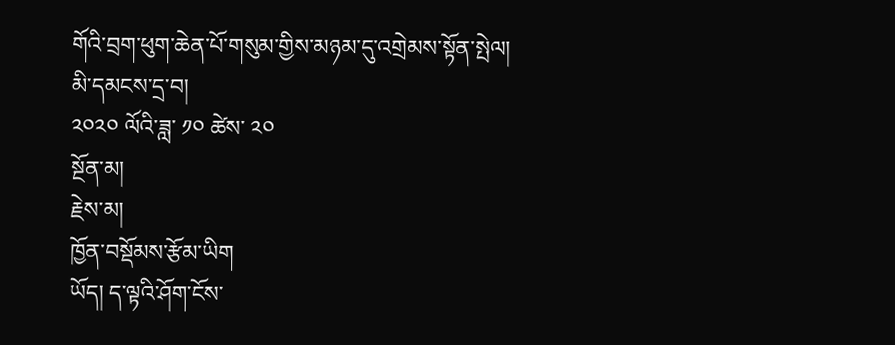གོའི་བྲག་ཕུག་ཆེན་པོ་གསུམ་གྱིས་མཉམ་དུ་འགྲེམས་སྟོན་སྤེལ།
མི་དམངས་དྲ་བ།
༢༠༢༠ ལོའི་ཟླ་ ༡༠ ཚེས་ ༢༠
སྔོན་མ།
རྗེས་མ།
ཁྱོན་བསྡོམས་རྩོམ་ཡིག
ཡོད། ད་ལྟའི་ཤོག་ངོས་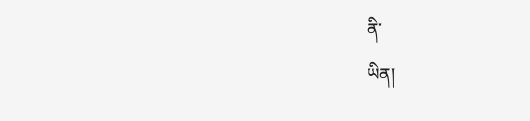ནི་
ཡིན།